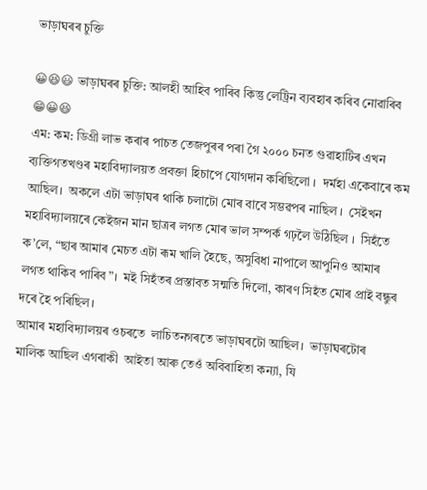ভাড়াঘৰৰ চুক্তি

😀😆😃 ভাড়াঘৰৰ চুক্তি: আলহী আহিব পাৰিব কিন্তু লেট্ৰিন ব্যবহাৰ কৰিব নোৱাৰিব 😁😀😆
এম: কম: ডিগ্ৰী লাভ কৰাৰ পাচত তেজপুৰৰ পৰা গৈ ২০০০ চনত গুৱাহাটিৰ এখন ব্যক্তিগতখণ্ডৰ মহাবিদ্যালয়ত প্ৰবক্তা হিচাপে যোগদান কৰিছিলো ।  দৰ্মহা একেবাৰে কম আছিল।  অকলে এটা ভাড়াঘৰ থাকি চলাটো মোৰ বাবে সম্ভৱপৰ নাছিল ।  সেইখন মহাবিদ্যালয়ৰে কেইজন মান ছাত্ৰৰ লগত মোৰ ভাল সম্পৰ্ক গঢ়লৈ উঠিছিল ।  সিহঁতে ক’লে, “ছাৰ আমাৰ মেচত এটা ৰূম খালি হৈছে, অসুবিধা নাপালে আপুনিও আমাৰ লগত থাকিব পাৰিব”।  মই সিহঁতৰ প্ৰস্তাবত সন্মতি দিলো, কাৰণ সিহঁত মোৰ প্ৰাই বন্ধুৰ দৰে হৈ পৰিছিল।
আমাৰ মহাবিদ্যালয়ৰ ওচৰতে  লাচিতনগৰতে ভাড়াঘৰটো আছিল।  ভাড়াঘৰটোৰ মালিক আছিল এগৰাকী  আইতা আৰু তেওঁ অবিবাহিতা কন্যা, যি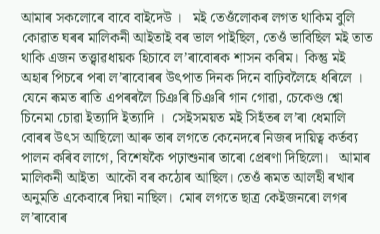আমাৰ সকলোৰে বাবে বাইদেউ ।   মই তেওঁলোকৰ লগত থাকিম বুলি কোৱাত ঘৰৰ মালিকনী আইতাই বৰ ভাল পাইছিল, তেওঁ ভাবিছিল মই তাত থাকি এজন তত্ত্বাৱধায়ক হিচাবে ল’ৰাবোৰক শাসন কৰিম।  কিন্তু মই অহাৰ পিচৰে পৰা ল’ৰাবোৰৰ উৎপাত দিনক দিনে বাঢ়িবলৈহে ধৰিলে । যেনে ৰূমত ৰাতি এপৰৰলৈ চিঞৰি চিঞৰি গান গোৱা, চেকেণ্ড শ্বো চিনেমা চোৱা ইত্যাদি ইত্যাদি ।  সেইসময়ত মই সিহঁতৰ ল’ৰা ধেমালি বোৰৰ উৎস আছিলো আৰু তাৰ লগতে কেনেদৰে নিজৰ দায়িত্ব কৰ্তব্য পালন কৰিব লাগে, বিশেষকৈ পঢ়াশুনাৰ তাৰো প্ৰেৰণা দিছিলো।   আমাৰ মালিকনী আইতা  আকৌ বৰ কঠোৰ আছিল। তেওঁ ৰূমত আলহী ৰখাৰ অনুমতি একেবাৰে দিয়া নাছিল।  মোৰ লগতে ছাত্ৰ কেইজনৰো লগৰ ল’ৰাবোৰ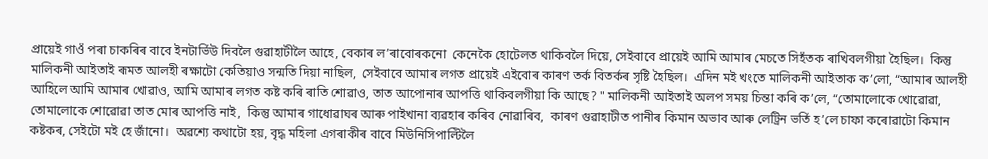প্ৰায়েই গাওঁ পৰা চাকৰিৰ বাবে ইনটাৰ্ভিউ দিবলৈ গুৱাহাটীলৈ আহে, বেকাৰ ল’ৰাবোৰকনো  কেনেকৈ হোটেলত থাকিবলৈ দিয়ে, সেইবাবে প্ৰায়েই আমি আমাৰ মেচতে সিহঁতক ৰাখিবলগীয়া হৈছিল।  কিন্তু মালিকনী আইতাই ৰূমত আলহী ৰক্ষাটো কেতিয়াও সন্মতি দিয়া নাছিল,  সেইবাবে আমাৰ লগত প্ৰায়েই এইবোৰ কাৰণ তৰ্ক বিতৰ্কৰ সৃষ্টি হৈছিল।  এদিন মই খংতে মালিকনী আইতাক ক’লো, “আমাৰ আলহী আহিলে আমি আমাৰ খোৱাও, আমি আমাৰ লগত কষ্ট কৰি ৰাতি শোৱাও, তাত আপোনাৰ আপত্তি থাকিবলগীয়া কি আছে? " মালিকনী আইতাই অলপ সময় চিন্তা কৰি ক’লে, “তোমালোকে খোৱোৱা, তোমালোকে শোৱোৱা তাত মোৰ আপত্তি নাই,  কিন্তু আমাৰ গাধোৱাঘৰ আৰু পাইখানা ব্যৱহাৰ কৰিব নোৱাৰিব,  কাৰণ গুৱাহাটীত পানীৰ কিমান অভাব আৰু লেট্ৰিন ভৰ্তি হ’লে চাফা কৰোৱাটো কিমান কষ্টকৰ, সেইটো মই হে জাঁনো।  অৱশ্যে কথাটো হয়, বৃদ্ধ মহিলা এগৰাকীৰ বাবে মিউনিসিপাল্টিলৈ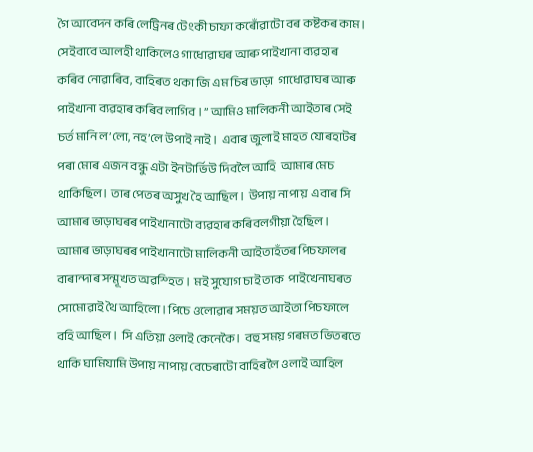গৈ আবেদন কৰি লেট্ৰিনৰ টেংকী চাফা কৰোঁৱাটো বৰ কষ্টকৰ কাম। সেইবাবে আলহী থাকিলেও গাধোৱাঘৰ আৰু পাইখানা ব্যৱহাৰ কৰিব নোৱাৰিব, বাহিৰত থকা জি এম চিৰ ভাড়া  গাধোৱাঘৰ আৰু পাইখানা ব্যৱহাৰ কৰিব লাগিব । ” আমিও মালিকনী আইতাৰ সেই চৰ্ত মানি ল’লো, নহ’লে উপাই নাই ।  এবাৰ জুলাই মাহত যোৰহাটৰ পৰা মোৰ এজন বন্ধু এটা ইনটাৰ্ভিউ দিবলৈ আহি  আমাৰ মেচ থাকিছিল।  তাৰ পেতৰ অসুখ হৈ আছিল ।  উপায় নাপায়  এবাৰ সি আমাৰ ভাড়াঘৰৰ পাইখানাটো ব্যৱহাৰ কৰিবলগীয়া হৈছিল ।  আমাৰ ভাড়াঘৰৰ পাইখানাটো মালিকনী আইতাহঁতৰ পিচফালৰ বাৰান্দাৰ সন্মূখত অৱস্হিত ।  মই সুযোগ চাই তাক  পাইখেনাঘৰত সোমোৱাই থৈ আহিলো । পিচে ওলোৱাৰ সময়ত আইতা পিচফালে বহি আছিল ।  সি এতিয়া ওলাই কেনেকৈ।  বহু সময় গৰমত ভিতৰতে থাকি ঘামিযামি উপায় নাপায় বেচেৰাটো বাহিৰলৈ ওলাই আহিল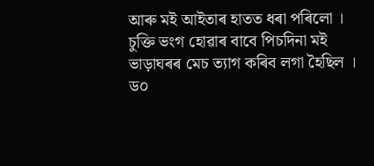আৰু মই আইতাৰ হাতত ধৰা পৰিলো ।  চুক্তি ভংগ হোৱাৰ বাবে পিচদিনা মই ভাড়াঘৰৰ মেচ ত্যাগ কৰিব লগা হৈছিল ।
ড০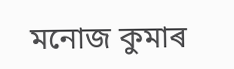মনোজ কুমাৰ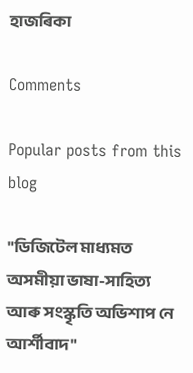হাজৰিকা

Comments

Popular posts from this blog

"ডিজিটেল মাধ্যমত অসমীয়া ভাষা-সাহিত্য আৰু সংস্কৃতি অভিশাপ নে আৰ্শীবাদ"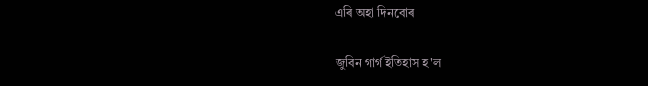এৰি অহা দিনবোৰ

জুবিন গাৰ্গ ইতিহাস হ'ল